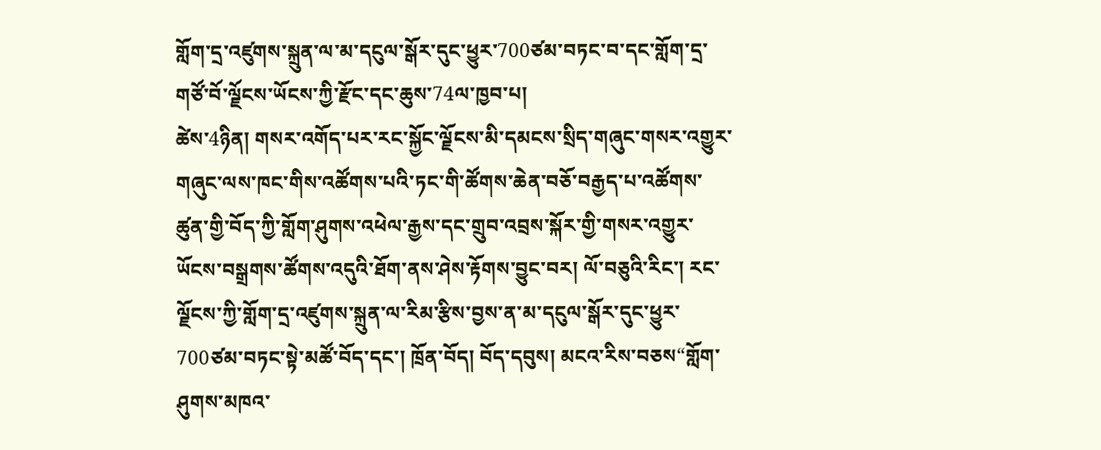གློག་དྲ་འཛུགས་སྐྲུན་ལ་མ་དངུལ་སྒོར་དུང་ཕྱུར་700ཙམ་བཏང་བ་དང་གློག་དྲ་གཙོ་བོ་ལྗོངས་ཡོངས་ཀྱི་རྫོང་དང་ཆུས་74ལ་ཁྱབ་པ།
ཚེས་4ཉིན། གསར་འགོད་པར་རང་སྐྱོང་ལྗོངས་མི་དམངས་སྲིད་གཞུང་གསར་འགྱུར་གཞུང་ལས་ཁང་གིས་འཚོགས་པའི་ཏང་གི་ཚོགས་ཆེན་བཅོ་བརྒྱད་པ་འཚོགས་ཚུན་གྱི་བོད་ཀྱི་གློག་ཤུགས་འཕེལ་རྒྱས་དང་གྲུབ་འབྲས་སྐོར་གྱི་གསར་འགྱུར་ཡོངས་བསྒྲགས་ཚོགས་འདུའི་ཐོག་ནས་ཤེས་རྟོགས་བྱུང་བར། ལོ་བཅུའི་རིང་། རང་ལྗོངས་ཀྱི་གློག་དྲ་འཛུགས་སྐྲུན་ལ་རིམ་རྩིས་བྱས་ན་མ་དངུལ་སྒོར་དུང་ཕྱུར་700ཙམ་བཏང་སྟེ་མཚོ་བོད་དང་། ཁྲོན་བོད། བོད་དབུས། མངའ་རིས་བཅས“གློག་ཤུགས་མཁའ་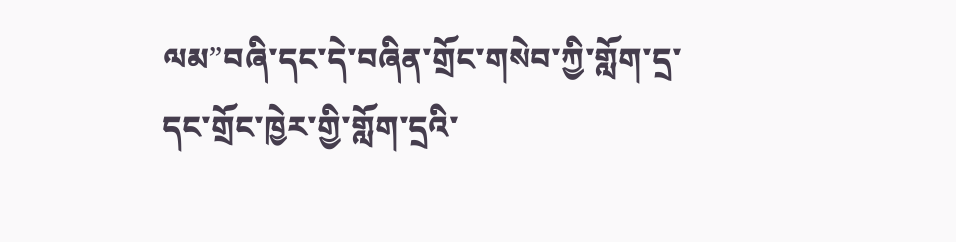ལམ”བཞི་དང་དེ་བཞིན་གྲོང་གསེབ་ཀྱི་གློག་དྲ་དང་གྲོང་ཁྱེར་གྱི་གློག་དྲའི་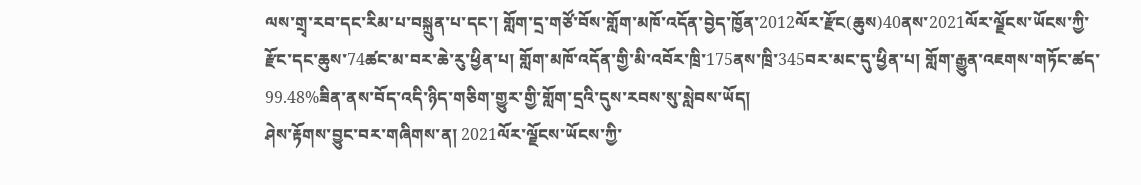ལས་གྲྭ་རབ་དང་རིམ་པ་བསྐྲུན་པ་དང་། གློག་དྲ་གཙོ་བོས་གློག་མཁོ་འདོན་བྱེད་ཁྱོན་2012ལོར་རྫོང(ཆུས)40ནས་2021ལོར་ལྗོངས་ཡོངས་ཀྱི་རྫོང་དང་ཆུས་74ཚང་མ་བར་ཆེ་རུ་ཕྱིན་པ། གློག་མཁོ་འདོན་གྱི་མི་འབོར་ཁྲི་175ནས་ཁྲི་345བར་མང་དུ་ཕྱིན་པ། གློག་རྒྱུན་འཇགས་གཏོང་ཚད་99.48%ཟིན་ནས་བོད་འདི་ཉིད་གཅིག་གྱུར་གྱི་གློག་དྲའི་དུས་རབས་སུ་སླེབས་ཡོད།
ཤེས་རྟོགས་བྱུང་བར་གཞིགས་ན། 2021ལོར་ལྗོངས་ཡོངས་ཀྱི་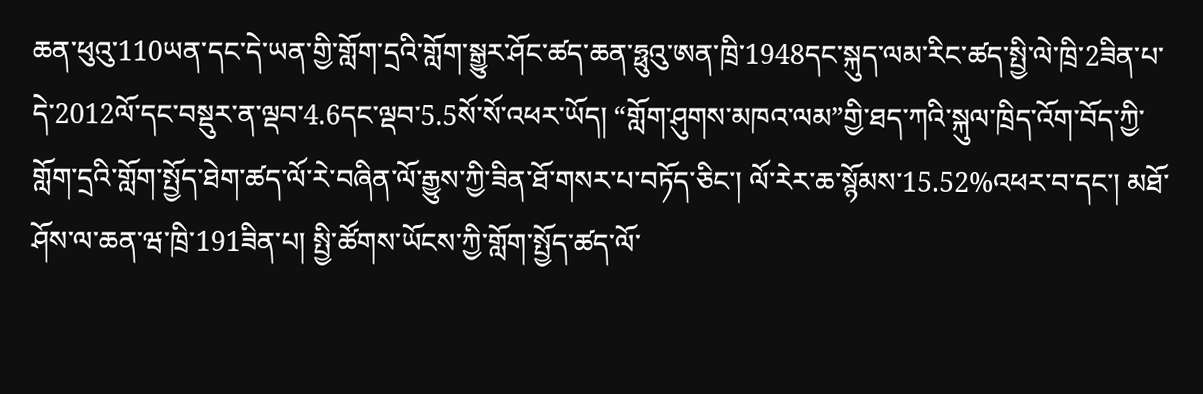ཆན་ཕུའུ་110ཡན་དང་དེ་ཡན་གྱི་གློག་དྲའི་གློག་སྒྱུར་ཤོང་ཚད་ཆན་ཧྥུའུ་ཨན་ཁྲི་1948དང་སྐུད་ལམ་རིང་ཚད་སྤྱི་ལེ་ཁྲི་2ཟིན་པ་དེ་2012ལོ་དང་བསྡུར་ན་ལྡབ་4.6དང་ལྡབ་5.5སོ་སོ་འཕར་ཡོད། “གློག་ཤུགས་མཁའ་ལམ”གྱི་ཐད་ཀའི་སྐུལ་ཁྲིད་འོག་བོད་ཀྱི་གློག་དྲའི་གློག་སྤྱོད་ཐེག་ཚད་ལོ་རེ་བཞིན་ལོ་རྒྱུས་ཀྱི་ཟིན་ཐོ་གསར་པ་བཏོད་ཅིང་། ལོ་རེར་ཆ་སྙོམས་15.52%འཕར་བ་དང་། མཐོ་ཤོས་ལ་ཆན་ཝ་ཁྲི་191ཟིན་པ། སྤྱི་ཚོགས་ཡོངས་ཀྱི་གློག་སྤྱོད་ཚད་ལོ་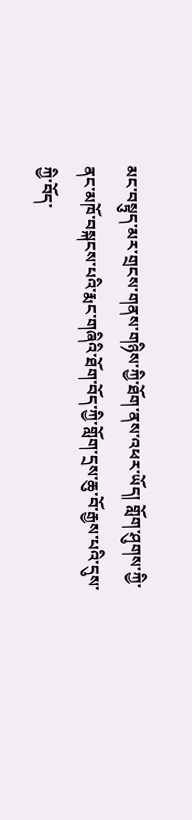མང་བསྟུད་མར་གྲངས་གནས་གཉིས་ཀྱི་ཐོག་ནས་འཕར་ཡོད། གློག་ཤུགས་ཀྱི་ནང་མཁོ་བསྐངས་པའི་རྨང་གཞིའི་ཐོག་བོད་ཀྱི་གློག་དྲས་ཆུ་བོ་རྒྱས་པའི་དུས་ཀྱི་བོད་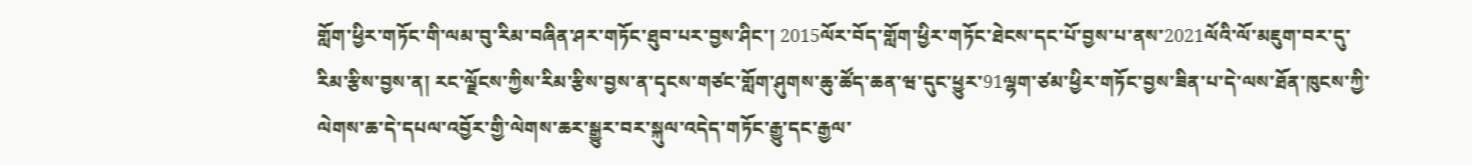གློག་ཕྱིར་གཏོང་གི་ལམ་བུ་རིམ་བཞིན་ཤར་གཏོང་ཐུབ་པར་བྱས་ཤིང་། 2015ལོར་བོད་གློག་ཕྱིར་གཏོང་ཐེངས་དང་པོ་བྱས་པ་ནས་2021ལོའི་ལོ་མཇུག་བར་དུ་རིམ་རྩིས་བྱས་ན། རང་ལྗོངས་ཀྱིས་རིམ་རྩིས་བྱས་ན་དྭངས་གཙང་གློག་ཤུགས་ཆུ་ཚོད་ཆན་ཝ་དུང་ཕྱུར་91ལྷག་ཙམ་ཕྱིར་གཏོང་བྱས་ཟིན་པ་དེ་ལས་ཐོན་ཁུངས་ཀྱི་ལེགས་ཆ་དེ་དཔལ་འབྱོར་གྱི་ལེགས་ཆར་སྒྱུར་བར་སྐུལ་འདེད་གཏོང་རྒྱུ་དང་རྒྱལ་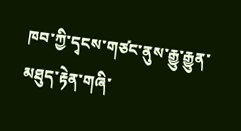ཁབ་ཀྱི་དྭངས་གཙང་ནུས་རྒྱུ་རྒྱུན་མཐུད་རྟེན་གཞི་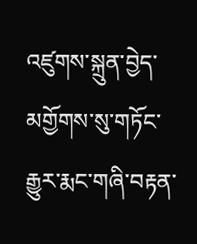འཛུགས་སྐྲུན་བྱེད་མགྱོགས་སུ་གཏོང་རྒྱུར་རྨང་གཞི་བརྟན་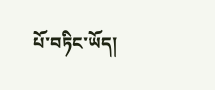པོ་བཏིང་ཡོད།